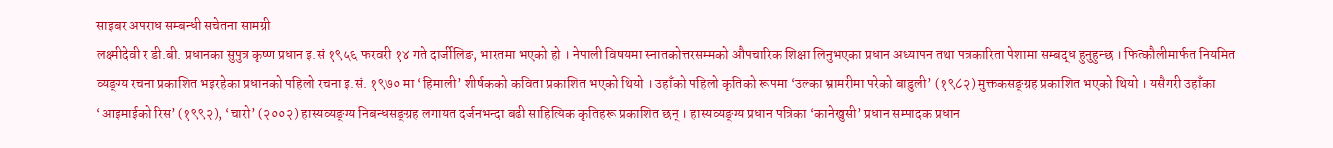साइबर अपराध सम्बन्धी सचेतना सामग्री
लक्ष्मीदेवी र डी.बी. प्रधानका सुपुत्र कृष्ण प्रधान इ.सं १९५६ फरवरी १४ गते दार्जीलिङ, भारतमा भएको हो । नेपाली विषयमा स्नातकोत्तरसम्मको औपचारिक शिक्षा लिनुभएका प्रधान अध्यापन तथा पत्रकारिता पेशामा सम्बद्ध हुनुहुन्छ । फित्कौलीमार्फत नियमित व्यङ्ग्य रचना प्रकाशित भइरहेका प्रधानको पहिलो रचना इ.सं. १९७० मा ‘हिमाली’ शीर्षकको कविता प्रकाशित भएको थियो । उहाँको पहिलो कृतिको रूपमा ‘उल्का भ्रामरीमा परेको बाडुली’ (१९८२) मुक्तकसङ्ग्रह प्रकाशित भएको थियो । यसैगरी उहाँका ‘आइमाईको रिस’ (१९९२), ‘चारो’ (२००२) हास्यव्यङ्ग्य निबन्धसङ्ग्रह लगायत दर्जनभन्दा बढी साहित्यिक कृतिहरू प्रकाशित छन् । हास्यव्यङ्ग्य प्रधान पत्रिका ‘कानेखुसी’ प्रधान सम्पादक प्रधान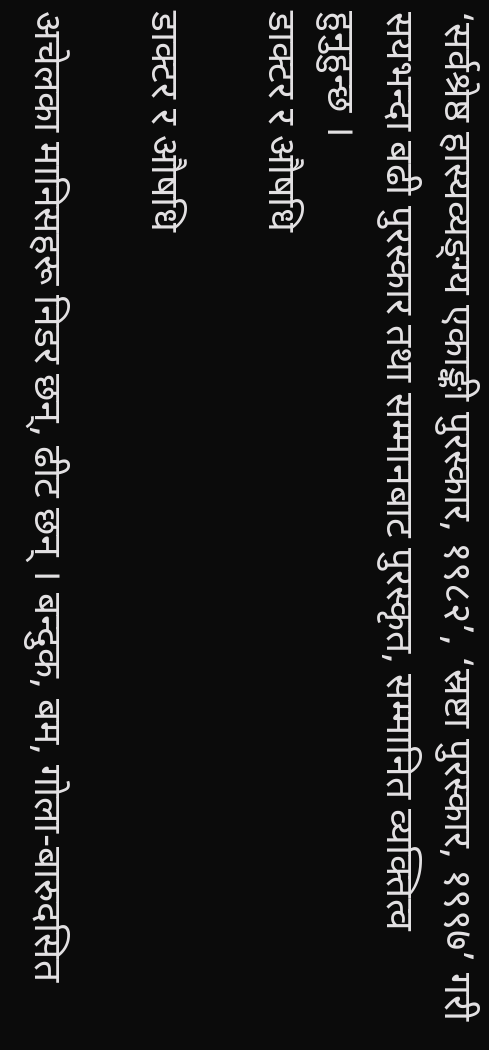‘सर्वश्रेष्ठ हास्यव्यङ्ग्य एकाङ्की पुरस्कार, १९८२’, ‘स्रष्टा पुरस्कार, १९९७’ गरी सयभन्दा बढी पुरस्कार तथा सम्मानबाट पुरस्कृत, सम्मानित व्यक्तित्व हुनुहुन्छ ।
डाक्टर र औषधि

डाक्टर र औषधि

अचेलका मानिसहरू निडर छन्, ढीट छन् । बन्दुक, बम, गोला-बारुदसित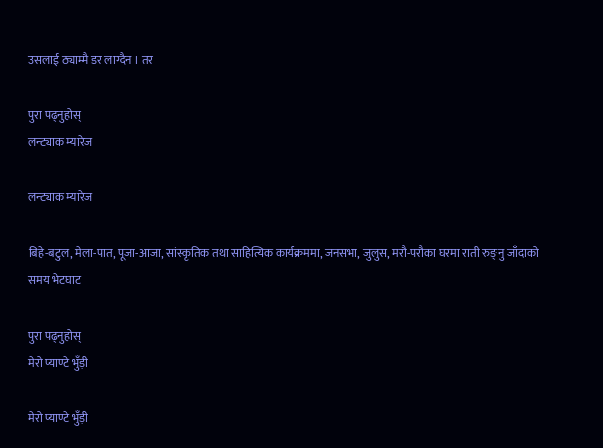उसलाई ठ्याम्मै डर लाग्दैन । तर

पुरा पढ्नुहोस्
लन्ट्याक म्यारेज

लन्ट्याक म्यारेज

बिहे-बटुल, मेला-पात, पूजा-आजा, सांस्कृतिक तथा साहित्यिक कार्यक्रममा, जनसभा, जुलुस, मरौ-परौका घरमा राती रुङ्नु जाँदाको समय भेटघाट

पुरा पढ्नुहोस्
मेरो प्याण्टे भुँड़ी

मेरो प्याण्टे भुँड़ी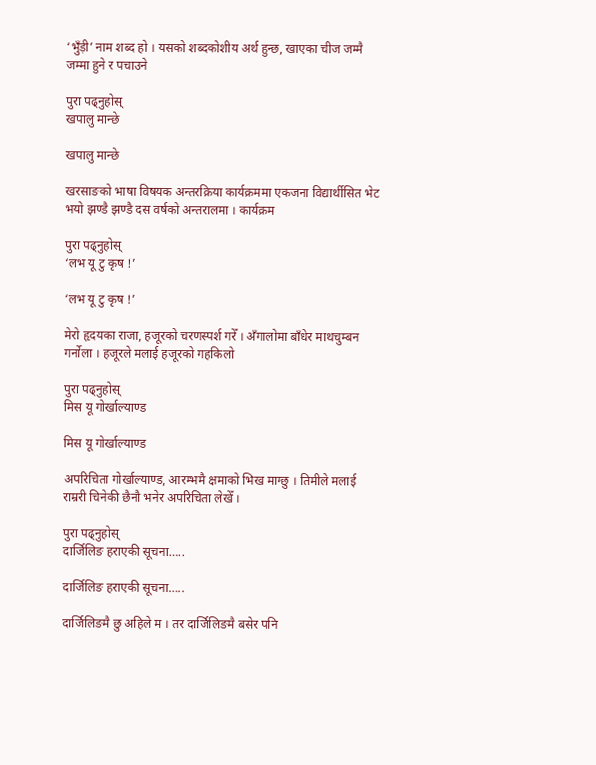‘भुँड़ी’ नाम शब्द हो । यसको शब्दकोशीय अर्थ हुन्छ, खाएका चीज जम्मै जम्मा हुने र पचाउने

पुरा पढ्नुहोस्
खपालु मान्छे

खपालु मान्छे

खरसाङको भाषा विषयक अन्तरक्रिया कार्यक्रममा एकजना विद्यार्थीसित भेट भयो झण्डै झण्डै दस वर्षको अन्तरालमा । कार्यक्रम

पुरा पढ्नुहोस्
‘लभ यू टु कृष !’

‘लभ यू टु कृष !’

मेरो हृदयका राजा, हजूरको चरणस्पर्श गरेँ । अँगालोमा बाँधेर माथचुम्बन गर्नोला । हजूरले मलाई हजूरको गहकिलो

पुरा पढ्नुहोस्
मिस यू गोर्खाल्याण्ड

मिस यू गोर्खाल्याण्ड

अपरिचिता गोर्खाल्याण्ड, आरम्भमै क्षमाको भिख माग्छु । तिमीले मलाई राम्ररी चिनेकी छैनौ भनेर अपरिचिता लेखेँ ।

पुरा पढ्नुहोस्
दार्जिलिङ हराएकी सूचना…..

दार्जिलिङ हराएकी सूचना…..

दार्जिलिङमै छु अहिले म । तर दार्जिलिङमै बसेर पनि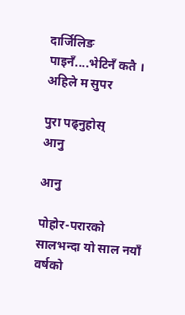दार्जिलिङ पाइनँ....भेटिनँ कतै । अहिले म सुपर

पुरा पढ्नुहोस्
आनु

आनु

पोहोर-परारको सालभन्दा यो साल नयाँ वर्षको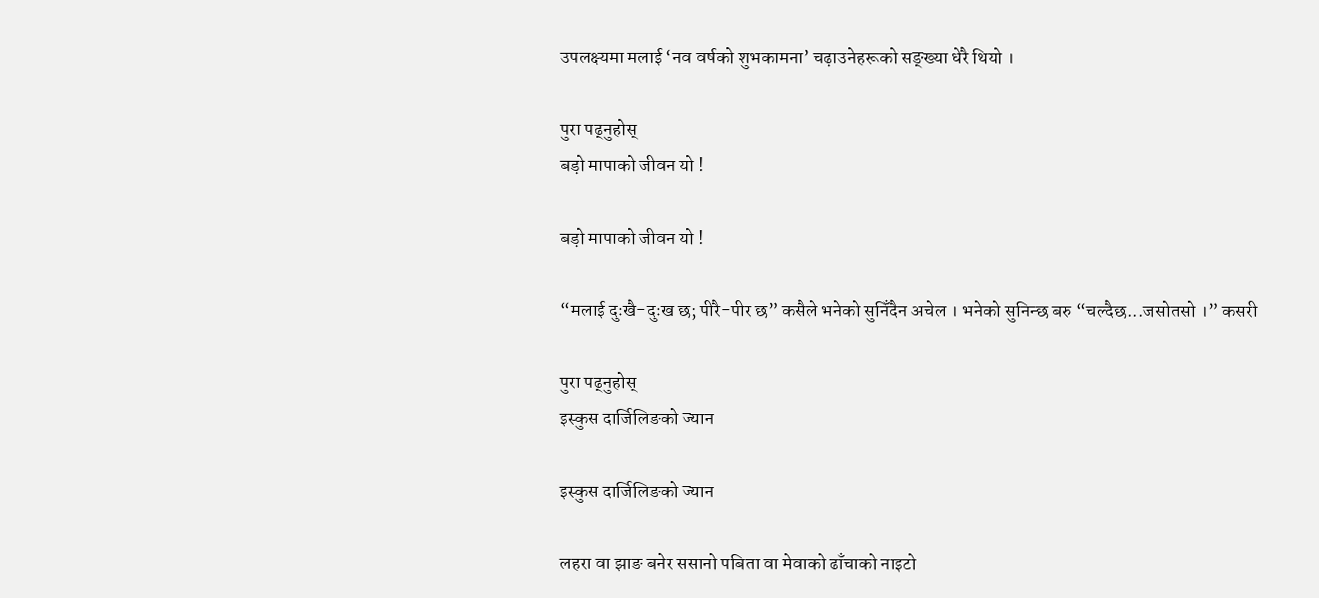उपलक्ष्यमा मलाई ‘नव वर्षको शुभकामना’ चढ़ाउनेहरूको सङ्ख्या धेरै थियो ।

पुरा पढ्नुहोस्
बड़ो मापाको जीवन यो !

बड़ो मापाको जीवन यो !

“मलाई दुःखै-दुःख छ; पीरै-पीर छ” कसैले भनेको सुनिँदैन अचेल । भनेको सुनिन्छ बरु “चल्दैछ...जसोतसो ।” कसरी

पुरा पढ्नुहोस्
इस्कुस दार्जिलिङको ज्यान

इस्कुस दार्जिलिङको ज्यान

लहरा वा झाङ बनेर ससानो पबिता वा मेवाको ढाँचाको नाइटो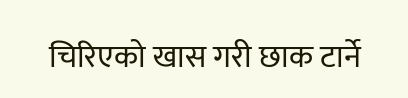चिरिएको खास गरी छाक टार्ने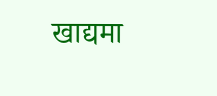खाद्यमा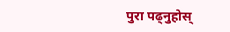पुरा पढ्नुहोस्